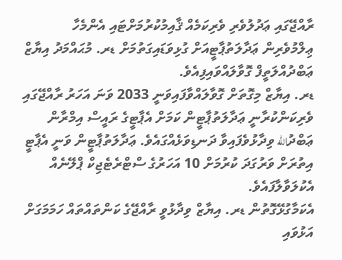ރާއްޖޭގައި ޢަދުލުވެރި ވެރިކަމެއް ޤާއިމުކުރުމަށްޓައި އެންމެހާ ޢިލްމުވެރިން ޢަދާލަތުޕާޓީއަށް ގުޅިވަޑައިގަތުމަށް ޑރ. މުޙައްމަދު އިޔާޒް ޢަބްދުއްލަތީފް ގޮވާލައްވައިފިއެވެ.
ޑރ. އިޔާޒް މިގޮތަށް ގޮވާލައްވާފައިވަނީ 2033 ވަނަ އަހަރު ރާއްޖޭގައި ވެރިކަންކުރާނީ ޢަދާލަތުޕާޓީން ކަމަށް އެޕާޓީގެ ރައީސް އިމްރާން ޢަބްދުالله ވިދާޅުވެފައިވާ ދަނޑިވަޅެއްގައެވެ. ޢަދާލަތުޕާޓީން ވަނީ އެޕާޓީ އިތުރަށް ވަރުގަދަ ކުރުމަށް 10 އަހަރުގެ ސްޓްރެޓެޖިކް ޕްލޭނެއް އެކުލަވާލާފައެވެ.
އެކަމާގުޅޭގޮތުން ޑރ. އިޔާޒް ވިދާޅުވީ ރާއްޖޭގެ ކަންތައްތައް ހަމަމަގަށް އަޅުވައި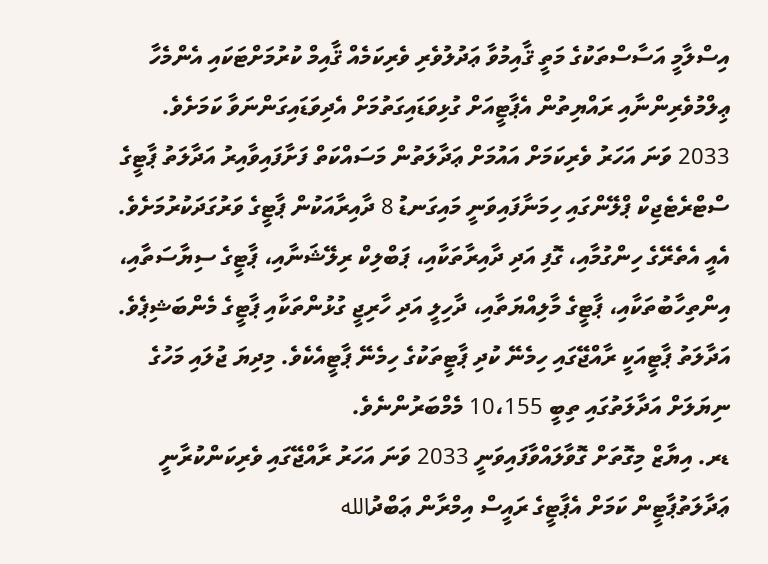އިސްލާމީ އަސާސްތަކުގެ މަތީ ޤާއިމުވާ ޢަދުލުވެރި ވެރިކަމެއް ޤާއިމް ކުރުމަށްޓަކައި އެންމެހާ ޢިލްމުވެރިންނާއި ރައްޔިތުން އެޕާޓީއަށް ގުޅިވަޑައިގަތުމަށް އެދިވަޑައިގަންނަވާ ކަމަށެވެ.
2033 ވަނަ އަހަރު ވެރިކަމަށް އައުމަށް ޢަދާލަތުން މަސައްކަތް ފަށާފައިވާއިރު އަދާލަތު ޕާޓީގެ ސްޓްރެޓެޖިކް ޕްލޭންގައި ހިމަނާފައިވަނީ މައިގަނޑު 8 ދާއިރާއަކުން ޕާޓީގެ ވަރުގަދަކުރުމަށެވެ. އެއީ އެތެރޭގެ ހިންގުމާއި، ގޮފި އަދި ދާއިރާތަކާއި، ޕަބްލިކް ރިލޭޝަނާއި، ޕާޓީގެ ސިޔާސަތާއި، އިންތިހާބުތަކާއި، ޕާޓީގެ މާލިއްޔަތާއި، ދާހިލީ އަދި ހާރިޖީ ގުޅުންތަކާއި ޕާޓީގެ މެންބަޝިޕެވެ.
އަދާލަތު ޕާޓީއަކީ ރާއްޖޭގައި ހިމެނޭ ކުދި ޕާޓީތަކުގެ ހިމެނޭ ޕާޓީއެކެވެ. މިދިޔަ ޖުލައި މަހުގެ ނިޔަލަށް އަދާލަތުގައި ތިބީ 10،155 މެމްބަރުންނެވެ.
ޑރ. އިޔާޒް މިގޮތަށް ގޮވާލައްވާފައިވަނީ 2033 ވަނަ އަހަރު ރާއްޖޭގައި ވެރިކަންކުރާނީ ޢަދާލަތުޕާޓީން ކަމަށް އެޕާޓީގެ ރައީސް އިމްރާން ޢަބްދުالله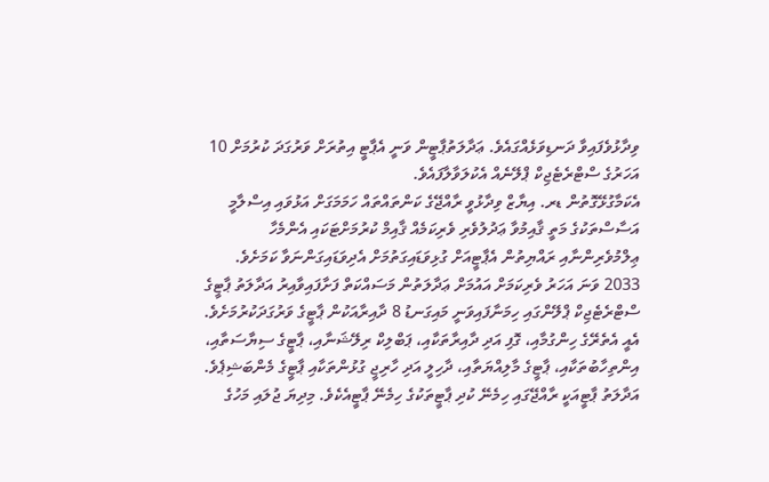ވިދާޅުވެފައިވާ ދަނޑިވަޅެއްގައެވެ. ޢަދާލަތުޕާޓީން ވަނީ އެޕާޓީ އިތުރަށް ވަރުގަދަ ކުރުމަށް 10 އަހަރުގެ ސްޓްރެޓެޖިކް ޕްލޭނެއް އެކުލަވާލާފައެވެ.
އެކަމާގުޅޭގޮތުން ޑރ. އިޔާޒް ވިދާޅުވީ ރާއްޖޭގެ ކަންތައްތައް ހަމަމަގަށް އަޅުވައި އިސްލާމީ އަސާސްތަކުގެ މަތީ ޤާއިމުވާ ޢަދުލުވެރި ވެރިކަމެއް ޤާއިމް ކުރުމަށްޓަކައި އެންމެހާ ޢިލްމުވެރިންނާއި ރައްޔިތުން އެޕާޓީއަށް ގުޅިވަޑައިގަތުމަށް އެދިވަޑައިގަންނަވާ ކަމަށެވެ.
2033 ވަނަ އަހަރު ވެރިކަމަށް އައުމަށް ޢަދާލަތުން މަސައްކަތް ފަށާފައިވާއިރު އަދާލަތު ޕާޓީގެ ސްޓްރެޓެޖިކް ޕްލޭންގައި ހިމަނާފައިވަނީ މައިގަނޑު 8 ދާއިރާއަކުން ޕާޓީގެ ވަރުގަދަކުރުމަށެވެ. އެއީ އެތެރޭގެ ހިންގުމާއި، ގޮފި އަދި ދާއިރާތަކާއި، ޕަބްލިކް ރިލޭޝަނާއި، ޕާޓީގެ ސިޔާސަތާއި، އިންތިހާބުތަކާއި، ޕާޓީގެ މާލިއްޔަތާއި، ދާހިލީ އަދި ހާރިޖީ ގުޅުންތަކާއި ޕާޓީގެ މެންބަޝިޕެވެ.
އަދާލަތު ޕާޓީއަކީ ރާއްޖޭގައި ހިމެނޭ ކުދި ޕާޓީތަކުގެ ހިމެނޭ ޕާޓީއެކެވެ. މިދިޔަ ޖުލައި މަހުގެ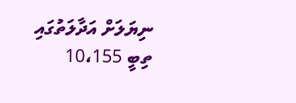ނިޔަލަށް އަދާލަތުގައި ތިބީ 10،155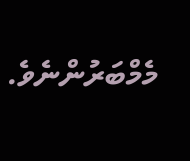މެމްބަރުންނެވެ.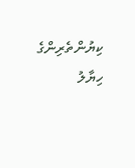ކިޔުންތެރިންގެ ހިޔާލު